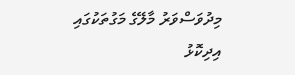މިދުވަސްވަރު މާލޭގެ މަގުތަކުގައި އިދިކޮޅު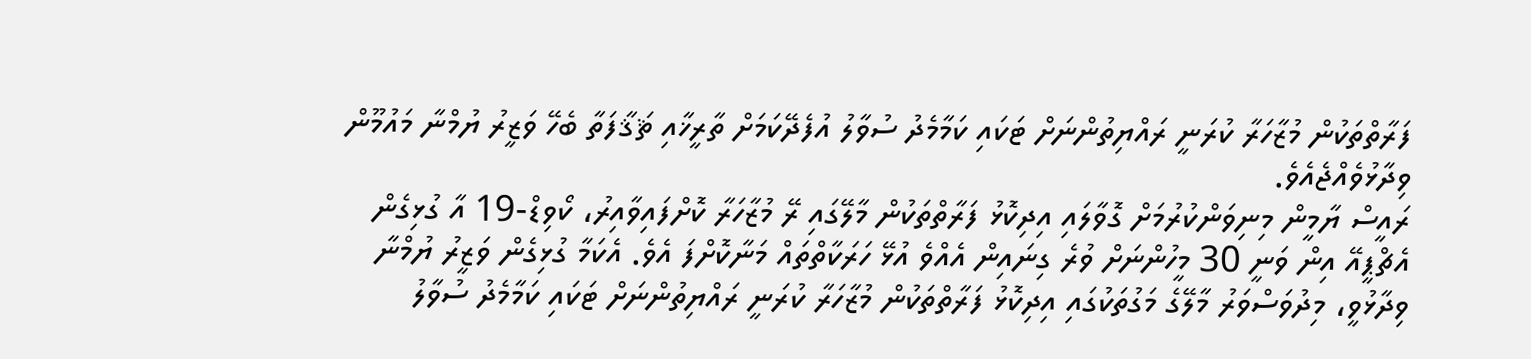ފަރާތްތަކުން މުޒާހަރާ ކުރަނީ ރައްޔިތުންނަށް ޓަކައި ކަމާމެދު ސުވާލު އުފެދޭކަމަށް ތާރީޚާއި ޘަޤާފަތާ ބެހޭ ވަޒީރު ޔުމްނާ މައުމޫން ވިދާޅުވެއްޖެއެވެ.
ރައީސް ޔާމީން މިނިވަންކުރުމަށް ގޮވާލައި އިދިކޮޅު ފަރާތްތަކުން މާލޭގައި ރޭ މުޒާހަރާ ކޮށްފައިވާއިރު، ކޯވިޑް-19 އާ ގުޅިގެން އެޗްޕީއޭ އިން ވަނީ 30 މީހުންނަށް ވުރެ ގިނައިން އެއްވެ އުޅޭ ހަރަކާތްތައް މަނާކޮށްފަ އެވެ. އެކަމާ ގުޅިގެން ވަޒީރު ޔުމްނާ ވިދާޅުވީ، މިދުވަސްވަރު މާލޭގެ މަގުތަކުގައި އިދިކޮޅު ފަރާތްތަކުން މުޒާހަރާ ކުރަނީ ރައްޔިތުންނަށް ޓަކައި ކަމާމެދު ސުވާލު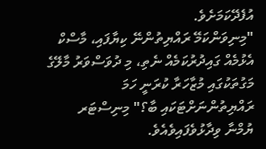އުފެދޭކަމަށެވެ.
"މިނިވަންކަމޭ ރައްޔިތުންނޭ ކިޔާފައި، މާސްކް އެޅުމެއް ގައިދުރުކަމެއް ނެތި، މި ދުވަސްވަރު މާލޭގެ މަގުތަކުގައި މުޒާހަރާ ކުރަނީ ހަމަ ރައްޔިތުންނަށްޓަކައި ބާ؟" މިނިސްޓަރ ޔުމްނާ ވިދާޅުވެފައިވެއެވެ.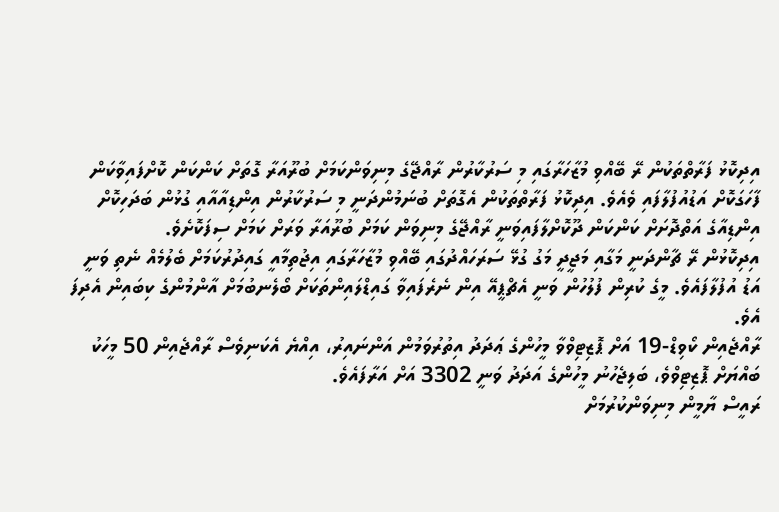އިދިކޮޅު ފަރާތްތަކުން ރޭ ބޭއްވި މުޒާހަރާގައި މި ސަރުކާރުން ރާއްޖޭގެ މިނިވަންކަމަށް ބުރޫއަރާ ގޮތަށް ކަންކަން ކޮށްފައިވާކަން ފާހަގަކޮށް އަޑުއުފުލާފައި ވެއެވެ. އިދިކޮޅު ފަރާތްތަކުން އެގޮތަށް ބުނަމުންދަނީ މި ސަރުކާރުން އިންޑިއާއާއި ގުޅުން ބަދަހިކޮށް އިންޑިއާގެ އަތްދޮށަށް ކަންކަން ދޫކޮށްލާފައިވަނީ ރާއްޖޭގެ މިނިވަން ކަމަށް ބުރޫއަރާ ވަރަށް ކަމަށް ސިފަކޮށެވެ.
އިދިކޮޅުން ރޭ ޗާންދަނީ މަގާއި މަޖީދީ މަގު ގުޅޭ ސަރަހައްދުގައި ބޭއްވި މުޒާހަރާގައި އިޖުތިމާއީ ގައިދުރުކަމަށް ބެލުމެއް ނެތި ވަނީ އަޑު އުފުލާފައެވެ. މީގެ ކުރިން ފުލުހުން ވަނީ އެޗްޕީއޭ އިން ނެރެފައިވާ ގައިޑްލައިންތަކަށް ބޯލެނބުމަށް އާންމުންގެ ކިބައިން އެދިފަ އެވެ.
ރާއްޖެއިން ކޯވިޑް-19 އަށް ޕޮޒިޓިވްވާ މީހުންގެ ޢަދަދު އިތުރުވަމުން އަންނައިރު، އިއްޔެ އެކަނިވެސް ރާއްޖެއިން 50 މީހަކު ބައްޔަށް ޕޮޒިޓިވްވެ، ބަލިޖެހުނު މީހުންގެ އަދަދު ވަނީ 3302 އަށް އަރާފައެވެ.
ރައީސް ޔާމީން މިނިވަންކުރުމަށް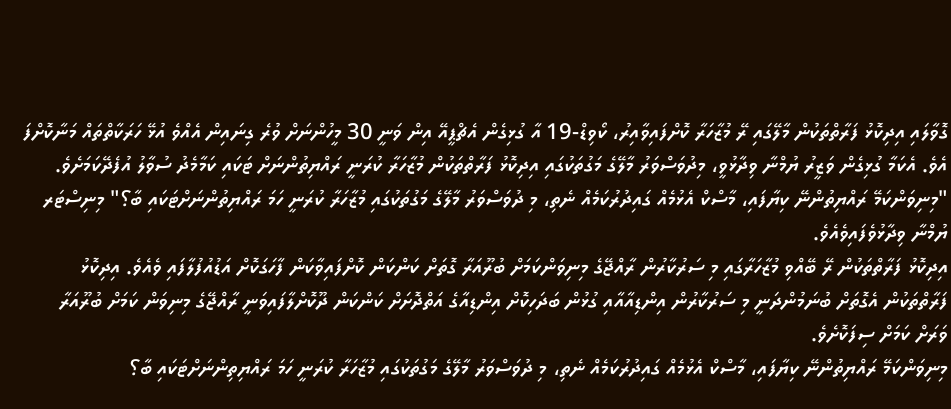ގޮވާލައި އިދިކޮޅު ފަރާތްތަކުން މާލޭގައި ރޭ މުޒާހަރާ ކޮށްފައިވާއިރު، ކޯވިޑް-19 އާ ގުޅިގެން އެޗްޕީއޭ އިން ވަނީ 30 މީހުންނަށް ވުރެ ގިނައިން އެއްވެ އުޅޭ ހަރަކާތްތައް މަނާކޮށްފަ އެވެ. އެކަމާ ގުޅިގެން ވަޒީރު ޔުމްނާ ވިދާޅުވީ، މިދުވަސްވަރު މާލޭގެ މަގުތަކުގައި އިދިކޮޅު ފަރާތްތަކުން މުޒާހަރާ ކުރަނީ ރައްޔިތުންނަށް ޓަކައި ކަމާމެދު ސުވާލު އުފެދޭކަމަށެވެ.
"މިނިވަންކަމޭ ރައްޔިތުންނޭ ކިޔާފައި، މާސްކް އެޅުމެއް ގައިދުރުކަމެއް ނެތި، މި ދުވަސްވަރު މާލޭގެ މަގުތަކުގައި މުޒާހަރާ ކުރަނީ ހަމަ ރައްޔިތުންނަށްޓަކައި ބާ؟" މިނިސްޓަރ ޔުމްނާ ވިދާޅުވެފައިވެއެވެ.
އިދިކޮޅު ފަރާތްތަކުން ރޭ ބޭއްވި މުޒާހަރާގައި މި ސަރުކާރުން ރާއްޖޭގެ މިނިވަންކަމަށް ބުރޫއަރާ ގޮތަށް ކަންކަން ކޮށްފައިވާކަން ފާހަގަކޮށް އަޑުއުފުލާފައި ވެއެވެ. އިދިކޮޅު ފަރާތްތަކުން އެގޮތަށް ބުނަމުންދަނީ މި ސަރުކާރުން އިންޑިއާއާއި ގުޅުން ބަދަހިކޮށް އިންޑިއާގެ އަތްދޮށަށް ކަންކަން ދޫކޮށްލާފައިވަނީ ރާއްޖޭގެ މިނިވަން ކަމަށް ބުރޫއަރާ ވަރަށް ކަމަށް ސިފަކޮށެވެ.
މިނިވަންކަމޭ ރައްޔިތުންނޭ ކިޔާފައި، މާސްކް އެޅުމެއް ގައިދުރުކަމެއް ނެތި، މި ދުވަސްވަރު މާލޭގެ މަގުތަކުގައި މުޒާހަރާ ކުރަނީ ހަމަ ރައްޔިތިންނަށްޓަކައި ބާ؟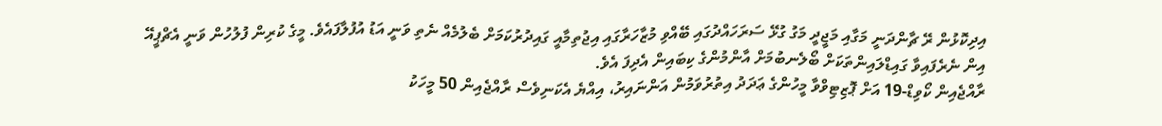އިދިކޮޅުން ރޭ ޗާންދަނީ މަގާއި މަޖީދީ މަގު ގުޅޭ ސަރަހައްދުގައި ބޭއްވި މުޒާހަރާގައި އިޖުތިމާއީ ގައިދުރުކަމަށް ބެލުމެއް ނެތި ވަނީ އަޑު އުފުލާފައެވެ. މީގެ ކުރިން ފުލުހުން ވަނީ އެޗްޕީއޭ އިން ނެރެފައިވާ ގައިޑްލައިންތަކަށް ބޯލެނބުމަށް އާންމުންގެ ކިބައިން އެދިފަ އެވެ.
ރާއްޖެއިން ކޯވިޑް-19 އަށް ޕޮޒިޓިވްވާ މީހުންގެ ޢަދަދު އިތުރުވަމުން އަންނައިރު، އިއްޔެ އެކަނިވެސް ރާއްޖެއިން 50 މީހަކު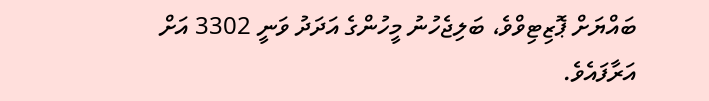ބައްޔަށް ޕޮޒިޓިވްވެ، ބަލިޖެހުނު މީހުންގެ އަދަދު ވަނީ 3302 އަށް އަރާފައެވެ.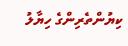ކިޔުންތެރިންގެ ހިޔާލު